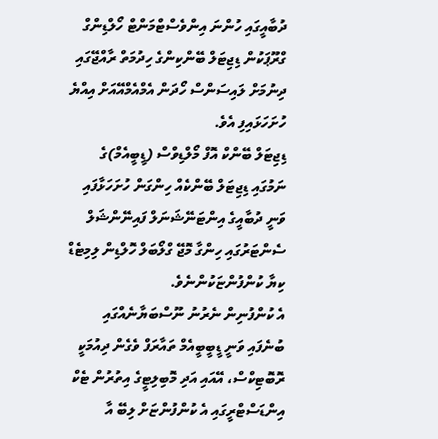ދުބާއީގައި ހުންނަ އިންވެސްޓްމަންޓް ހޯލްޑިންގް ގްރޫޕަކުން ޑިޖިޓަލް ބޭންކިންގެ ހިދުމަތް ރާއްޖޭގައި ދިނުމަށް ލައިސަންސް ހޯދަން އެމްއެމްއޭއަށް އިއްޔެ ހުށަހަޅައިފި އެވެ.
ޑިޖިޓަލް ބޭންކް އޮފް މޯލްޑިވްސް (ޑީބީއެމް)ގެ ނަމުގައި ޑިޖިޓަލް ބޭންކެއް ހިންގަން ހުށަހަޅާފައި ވަނީ ދުބާއީގެ އިންޓަނޭޝަނަލް ފައިނޭންޝަލް ސެންޓަރުގައި ހިންގާ މޮޖޭ ގްލޯބަލް ހޮލްޑިން ލިމިޓެޑް ކިޔާ ކުންފުންޏަކުންނެވެ.
އެ ކުންފުނިން ނެރުނު ނޫސްބަޔާނެއްގައި ބުނެފައި ވަނީ ޑީބީބީއެމް ތައާރަފް ވެގެން ދިއުމަކީ ރޮބޮޓިކްސް، އޭއައި އަދި މޮބިލިޓީގެ އިތުރުން ޓެކް އިންޑަސްޓްރީގައި އެ ކުންފުންޏަށް ލިބޭ އާ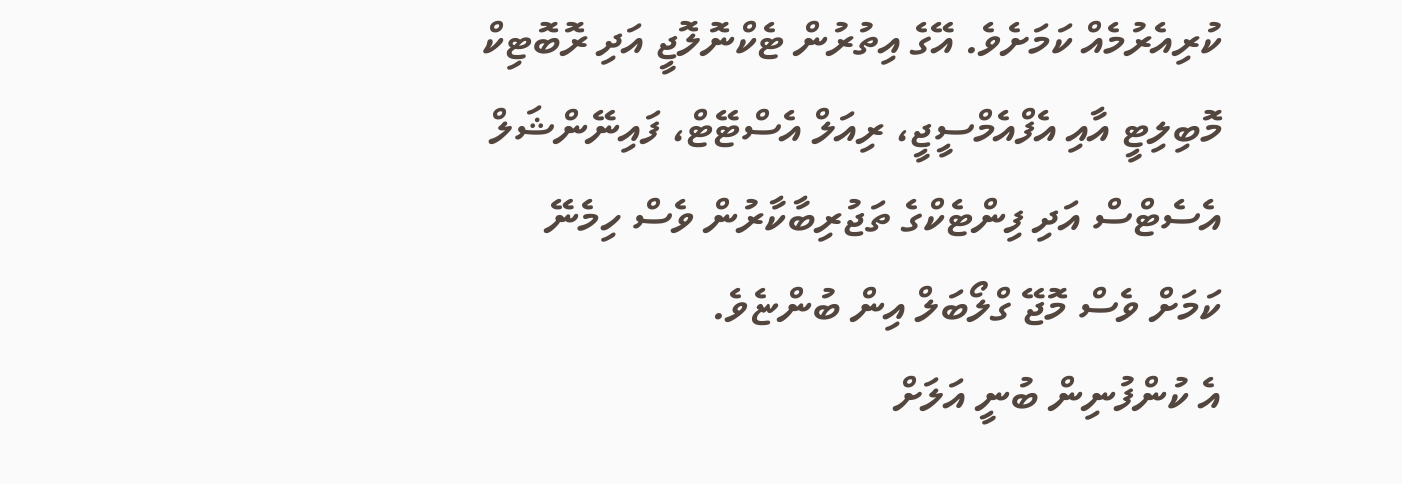ކުރިއެރުމެއް ކަމަށެވެ. އޭގެ އިތުރުން ޓެކްނޮލޮޖީ އަދި ރޮބޮޓިކް މޮބިލިޓީ އާއި އެފްއެމްސީޖީ، ރިއަލް އެސްޓޭޓް، ފައިނޭންޝަލް އެސެޓްސް އަދި ފިންޓެކްގެ ތަޖުރިބާކާރުން ވެސް ހިމެނޭ ކަމަށް ވެސް މޮޖޭ ގްލޯބަލް އިން ބުންޏެވެ.
އެ ކުންފުނިން ބުނީ އަލަށް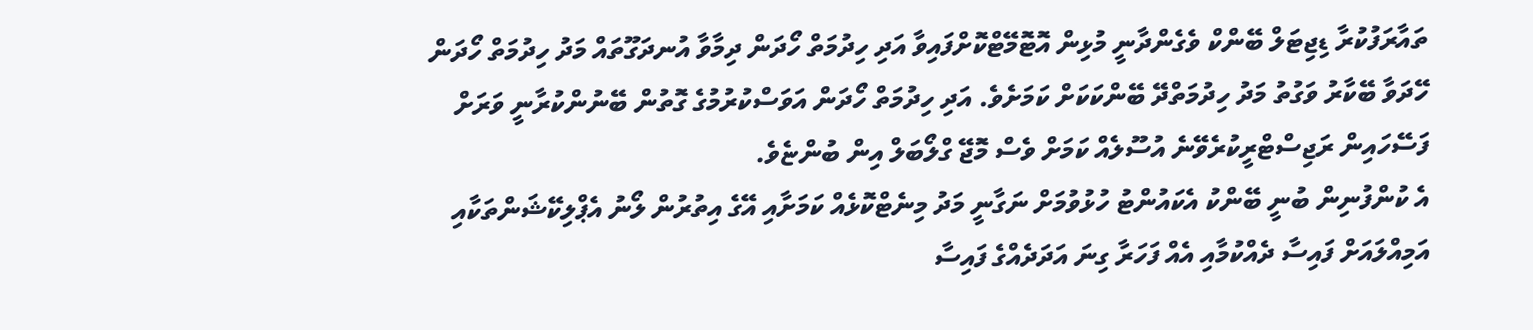ތައާރަފުކުރާ ޑިޖިޓަލް ބޭންކް ވެގެންދާނީ މުޅިން އޮޓޮމޭޓްކޮށްފައިވާ އަދި ހިދުމަތް ހޯދަން ދިމާވާ އުނދަގޫތައް މަދު ހިދުމަތް ހޯދަން ހޭދަވާ ބޭކާރު ވަގުތު މަދު ހިދުމަތްދޭ ބޭންކަކަށް ކަމަށެވެ. އަދި ހިދުމަތް ހޯދަން އަވަސްކުރުމުގެ ގޮތުން ބޭނުންކުރާނީ ވަރަށް ފަސޭހައިން ރަޖިސްޓްރީކުރެވޭނެ އުސޫލެއް ކަމަށް ވެސް މޮޖޭ ގްލޯބަލް އިން ބުންޏެވެ.
އެ ކުންފުނިން ބުނީ ބޭންކު އެކައުންޓު ހުޅުވުމަށް ނަގާނީ މަދު މިނެޓްކޮޅެއް ކަމަށާއި އޭގެ އިތުރުން ލޯނު އެޕްލިކޭޝަންތަކާއި އަމިއްލައަށް ފައިސާ ދެއްކުމާއި އެއް ފަހަރާ ގިނަ އަދަދެއްގެ ފައިސާ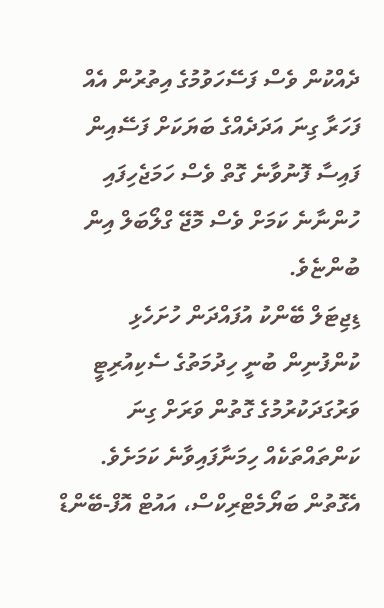ދެއްކުން ވެސް ފަސޭހަވުމުގެ އިތުރުން އެއް ފަހަރާ ގިނަ އަދަދެއްގެ ބަޔަކަށް ފަސޭއިން ފައިސާ ފޮނުވާނެ ގޮތް ވެސް ހަމަޖެހިފައި ހުންނާނެ ކަމަށް ވެސް މޮޖޭ ގްލޯބަލް އިން ބުންޏެވެ.
ޑިޖިޓަލް ބޭންކު އުފައްދަން ހުށަހެޅި ކުންފުނިން ބުނީ ހިދުމަތުގެ ސެކިއުރިޓީ ވަރުގަދަކުރުމުގެ ގޮތުން ވަރަށް ގިނަ ކަންތައްތަކެއް ހިމަނާފައިވާނެ ކަމަށެވެ. އެގޮތުން ބަޔޯމެޓްރިކްސް، އައުޓް އޮފް-ބޭންޑް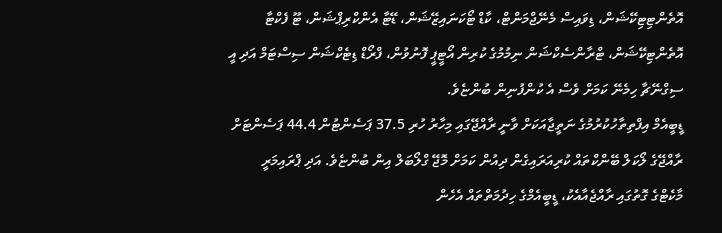އޮތެންޓިޓިކޭޝަން، ޑިވައިސް މެނޭޖްމަންޓް، ކާޑް ޓޯކަނައިޒޭޝަން، ޑޭޓާ އެންކްރިޕްޝަން، ޓޫ ފެކްޓާ އޮތެންޓިކޭޝަން، ޓްރާންސެކްޝަން ނިމުމުގެ ކުރިން އޯޓީޕީ ފޮނުވުން، ފްރޯޑް ޑިޓެކްޝަން ސިސްޓަމް އަދި އީ ސިގްނޭޗާ ހިމެނޭ ކަމަށް ވެސް އެ ކުންފުނިން ބުންޏެވެ.
ޑީބީއެމް އިފްތިތާހުކުރުމުގެ ނަތީޖާއަކަށް ވާނީ ރާއްޖޭގައި މިހާރު ހުރި 37.5 ޕަސެންޓުން 44.4 ޕަސެންޓަށް ރާއްޖޭގެ ލޯކަލް ބޭންކްތައް ކުރިއަރައިގެން ދިއުން ކަމަށް މޮޖޭ ގްލޯބަލް އިން ބުންޏެވެ. އަދި ޕްރައިމަރީ މާކެޓްގެ ގޮތުގައި ރާއްޖެއާއެކު، ޑީބީއެމްގެ ހިދުމަތްތައް އެހެން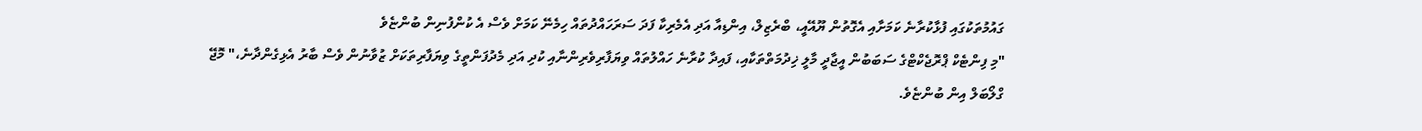ގައުމުތަކުގައި ފުޅާކުރާނެ ކަމަށާއި އެގޮތުން ޔޫއޭއީ، ބްރެޒިލް، އިންޑިއާ އަދި އެމެރިކާ ފަދަ ސަރަހައްދުތައް ހިމެނޭ ކަމަށް ވެސް އެ ކުންފުނިން ބުންޏެވެ
"މި ފިންޓެކް ޕްރޮޖެކްޓްގެ ސަބަބުން އީޖާދީ މާލީ ޚިދުމަތްތަކާއި، ފައިދާ ކުރާނެ ހައްލުތައް ވިޔަފާރިވެރިންނާއި ކުދި އަދި މެދުފަންތީގެ ވިޔަފާރިތަކަށް ޒުވާނުން ވެސް ބާރު އެޅިގެންދާނެ،" މޮޖޭ ގްލޯބަލް އިން ބުންޏެވެ.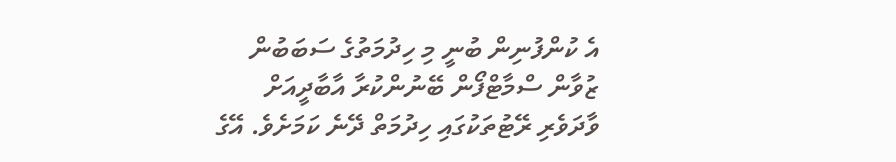އެ ކުންފުނިން ބުނީ މި ހިދުމަތުގެ ސަބަބުން ޒުވާން ސްމާޓްފޯން ބޭނުންކުރާ އާބާދީއަށް ވާދަވެރި ރޭޓުތަކުގައި ހިދުމަތް ދޭނެ ކަމަށެވެ. އޭގެ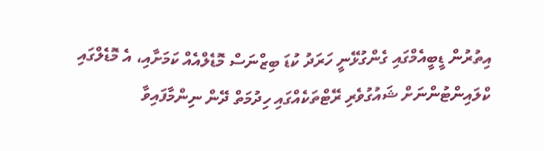އިތުރުން ޑީބީއެމްގައި ގެންގުޅޭނީ ހަރަދު ކުޑަ ބިޒްނަސް މޮޑެލްއެއް ކަމަށާއި، އެ މޮޑެލްގައި ކްލައިންޓުންނަށް ޝައުގުވެރި ރޭޓްތަކެއްގައި ހިދުމަތް ދޭން ނިންމާފައިވާ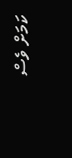ކަމަށް ވެސް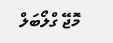މޮޖޭ ގްލޯބަލް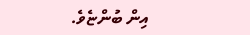އިން ބުންޏެވެ.